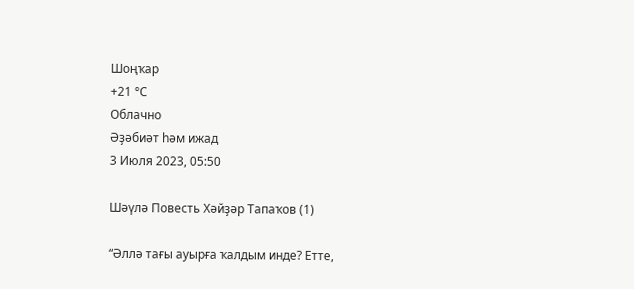Шоңҡар
+21 °С
Облачно
Әҙәбиәт һәм ижад
3 Июля 2023, 05:50

Шәүлә Повесть Хәйҙәр Тапаҡов (1)

“Әллә тағы ауырға ҡалдым инде? Етте,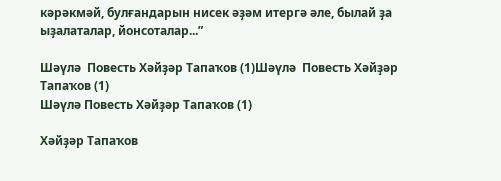кәрәкмәй, булғандарын нисек әҙәм итергә әле, былай ҙа ыҙалаталар, йонсоталар...”

Шәүлә  Повесть Хәйҙәр Тапаҡов (1)Шәүлә  Повесть Хәйҙәр Тапаҡов (1)
Шәүлә Повесть Хәйҙәр Тапаҡов (1)

Хәйҙәр Тапаҡов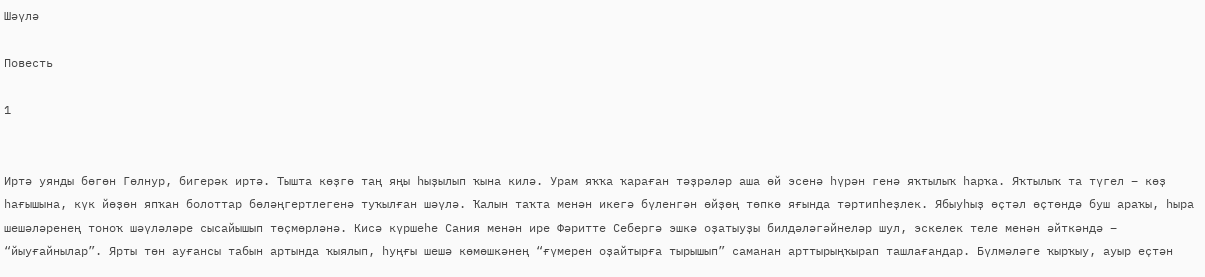Шәүлә

Повесть

1


Иртә уянды бөгөн Гөлнур, бигерәк иртә. Тышта көҙгө таң яңы һыҙылып ҡына килә. Урам яҡҡа ҡараған тәҙрәләр аша өй эсенә һүрән генә яҡтылыҡ һарҡа. Яҡтылыҡ та түгел – көҙ һағышына, күк йөҙөн япҡан болоттар бөләңгертлегенә туҡылған шәүлә. Ҡалын таҡта менән икегә бүленгән өйҙөң төпкө яғында тәртипһеҙлек. Ябыуһыҙ өҫтәл өҫтөндә буш араҡы, һыра шешәләренең тоноҡ шәүләләре сысайышып төҫмөрләнә. Кисә күршеһе Сания менән ире Фәритте Себергә эшкә оҙатыуҙы билдәләгәйнеләр шул, эскелек теле менән әйткәндә – “йыуғайнылар”. Ярты төн ауғансы табын артында ҡыялып, һуңғы шешә көмөшкәнең “ғүмерен оҙайтырға тырышып” саманан арттырыңҡырап ташлағандар. Бүлмәләге ҡырҡыу, ауыр еҫтән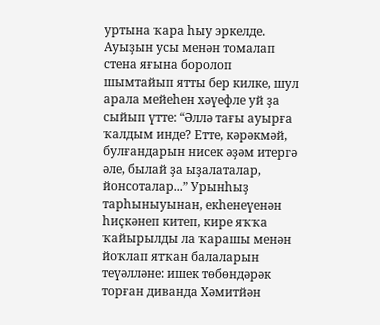уртына ҡара һыу эркелде. Ауыҙын усы менән томалап стена яғына боролоп шымтайып ятты бер килке, шул арала мейеһен хәүефле уй ҙа сыйып үтте: “Әллә тағы ауырға ҡалдым инде? Етте, кәрәкмәй, булғандарын нисек әҙәм итергә әле, былай ҙа ыҙалаталар, йонсоталар...” Урынһыҙ тарһыныуынан, екһенеүенән һиҫкәнеп китеп, кире яҡҡа ҡайырылды ла ҡарашы менән йоҡлап ятҡан балаларын теүәлләне: ишек төбөндәрәк торған диванда Хәмитйән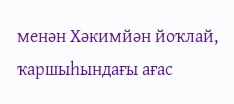менән Хәкимйән йоҡлай, ҡаршыһындағы ағас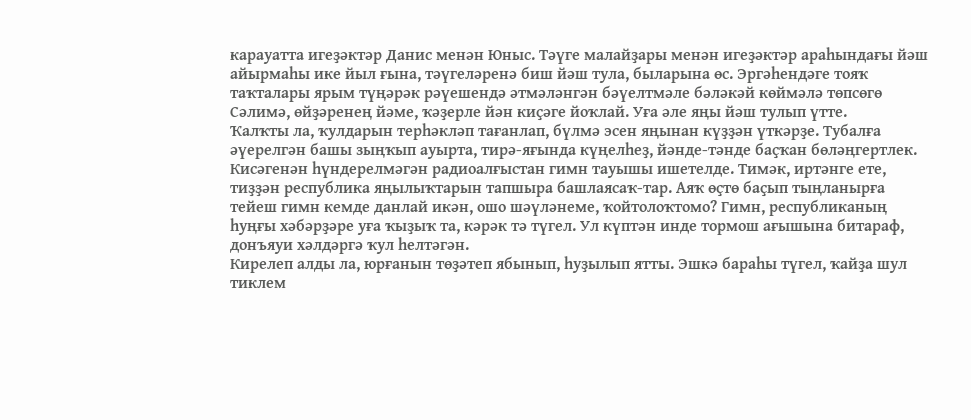карауатта игеҙәктәр Данис менән Юныс. Тәүге малайҙары менән игеҙәктәр араһындағы йәш айырмаһы ике йыл ғына, тәүгеләренә биш йәш тула, быларына өс. Эргәһендәге тояҡ таҡталары ярым түңәрәк рәүешендә әтмәләнгән бәүелтмәле бәләкәй көймәлә төпсөгө Сәлимә, өйҙәренең йәме, ҡәҙерле йән киҫәге йоҡлай. Уға әле яңы йәш тулып үтте.
Ҡалҡты ла, ҡулдарын терһәкләп тағанлап, бүлмә эсен яңынан күҙҙән үткәрҙе. Тубалға әүерелгән башы зыңҡып ауырта, тирә-яғында күңелһеҙ, йәнде-тәнде баҫҡан бөләңгертлек. Кисәгенән һүндерелмәгән радиоалғыстан гимн тауышы ишетелде. Тимәк, иртәнге ете, тиҙҙән республика яңылыҡтарын тапшыра башлаясаҡ-тар. Аяҡ өҫтө баҫып тыңланырға тейеш гимн кемде данлай икән, ошо шәүләнеме, ҡойтолоҡтомо? Гимн, республиканың һуңғы хәбәрҙәре уға ҡыҙыҡ та, кәрәк тә түгел. Ул күптән инде тормош ағышына битараф, донъяуи хәлдәргә ҡул һелтәгән.
Кирелеп алды ла, юрғанын төҙәтеп ябынып, һуҙылып ятты. Эшкә бараһы түгел, ҡайҙа шул тиклем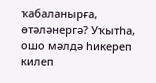ҡабаланырға, өтәләнергә? Уҡытһа, ошо мәлдә һикереп килеп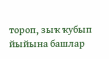тороп, зыҡ ҡубып йыйына башлар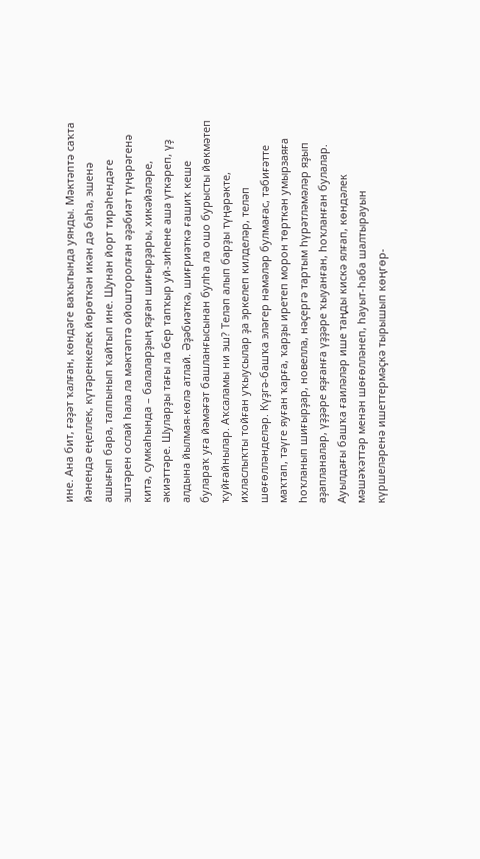ине. Ана бит, ғәҙәт ҡалған, көндәге ваҡытында уянды. Мәктәптә саҡта йәнендә еңеллек, күтәренкелек йөрөткән икән дә баһа, эшенә ашығып бара, талпынып ҡайтып ине. Шунан йорт тирәһендәге эштәрен ослай һала ла мәктәптә ойошторолған әҙәбиәт түңәрәгенә китә, сумкаһында – балаларҙың яҙған шиғырҙары, хикәйәләре, әкиәттәре. Шуларҙы тағы ла бер тапҡыр уй-зиһене аша үткәреп, үҙ алдына йылмая-көлә атлай. Әҙәбиәткә, шиғриәткә ғашиҡ кеше булараҡ уға йәмәғәт башланғысынан булһа ла ошо бурысты йөкмәтеп ҡуйғайнылар. Аҡсаламы ни эш? Теләп алып барҙы түңәрәкте, ихласлыҡты тойған уҡыусылар ҙа эркелеп килделәр, теләп шөғөлләнделәр. Күҙгә-башҡа эләгер нәмәләр булмағас, тәбиғәтте маҡтап, тәүге яуған ҡарға, ҡарҙы иретеп морон төрткән умырзаяға һоҡланып шиғырҙар, новелла, нәҫергә тартым һүрәтләмәләр яҙып аҙапланалар, үҙҙәре яҙғанға үҙҙәре ҡыуанған, һоҡланған булалар. Ауылдағы башҡа ғаиләләр ише таңды кискә ялғап, көндәлек мәшәҡәттәр менән шөғөлләнеп, һауыт-һаба шалтырауын күршеләренә ишеттермәҫкә тырышып көңгөр-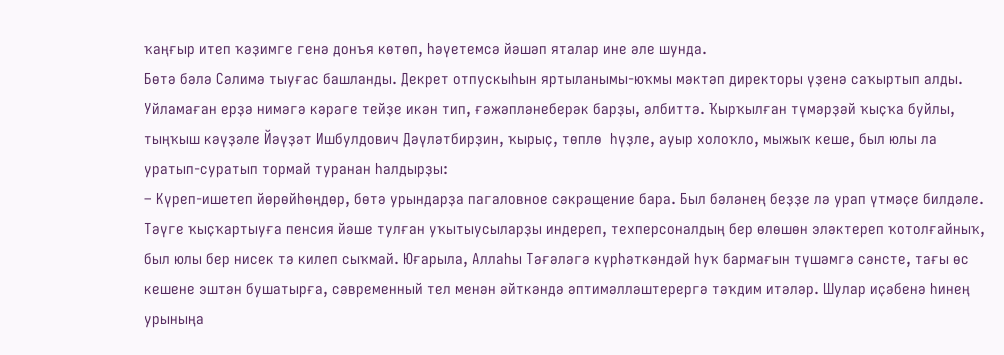ҡаңғыр итеп ҡәҙимге генә донъя көтөп, һәүетемсә йәшәп яталар ине әле шунда.
Бөтә бәлә Сәлимә тыуғас башланды. Декрет отпускыһын яртыланымы-юҡмы мәктәп директоры үҙенә саҡыртып алды. Уйламаған ерҙә нимәгә кәрәге тейҙе икән тип, ғәжәпләнеберәк барҙы, әлбиттә. Ҡырҡылған түмәрҙәй ҡыҫҡа буйлы, тыңҡыш кәүҙәле Йәүҙәт Ишбулдович Дәүләтбирҙин, ҡырыҫ, төплө  һүҙле, ауыр холоҡло, мыжыҡ кеше, был юлы ла уратып-суратып тормай туранан һалдырҙы:
– Күреп-ишетеп йөрөйһөңдөр, бөтә урындарҙа пагаловное сәкрәщение бара. Был бәләнең беҙҙе лә урап үтмәҫе билдәле. Тәүге ҡыҫҡартыуға пенсия йәше тулған уҡытыусыларҙы индереп, техперсоналдың бер өлөшөн эләктереп ҡотолғайныҡ, был юлы бер нисек тә килеп сыҡмай. Юғарыла, Аллаһы Тәғәләгә күрһәткәндәй һуҡ бармағын түшәмгә сәнсте, тағы өс кешене эштән бушатырға, сәвременный тел менән әйткәндә әптимәлләштерергә тәҡдим итәләр. Шулар иҫәбенә һинең урыныңа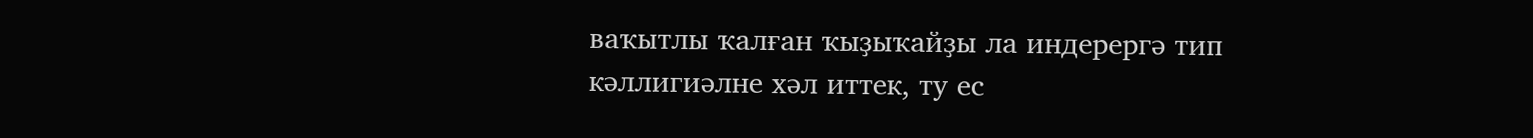ваҡытлы ҡалған ҡыҙыҡайҙы ла индерергә тип кәллигиәлне хәл иттек, ту ес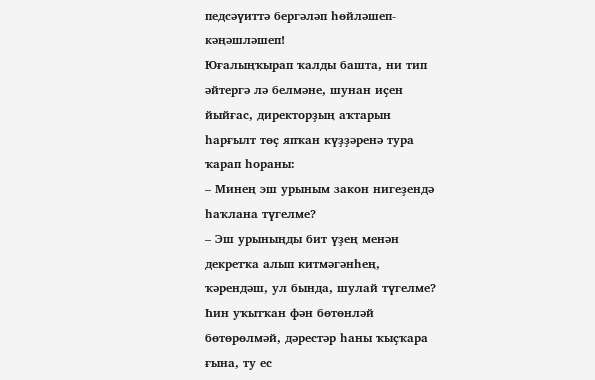педсәүиттә бергәләп һөйләшеп-кәңәшләшеп!
Юғалыңҡырап ҡалды башта, ни тип әйтергә лә белмәне, шунан иҫен йыйғас, директорҙың аҡтарын һарғылт төҫ япҡан күҙҙәренә тура ҡарап һораны:
– Минең эш урыным закон нигеҙендә һаҡлана түгелме?
– Эш урыныңды бит үҙең менән декретҡа алып китмәгәнһең, ҡәрендәш, ул бында, шулай түгелме? Һин уҡытҡан фән бөтөнләй бөтөрөлмәй, дәрестәр һаны ҡыҫҡара ғына, ту ес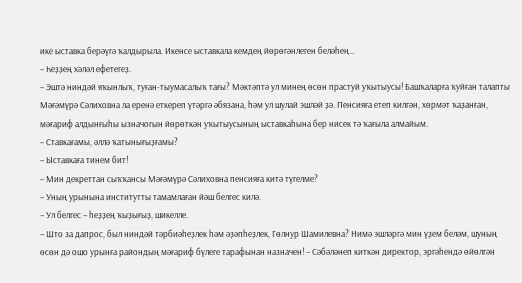ике ыставка берәүгә ҡалдырыла. Икенсе ыставкала кемдең йөрөгәнлеген беләһең…
– Һеҙҙең хәләл ефетегеҙ.
– Эштә ниндәй яҡынлыҡ, туған-тыумасалыҡ тағы? Мәктәптә ул минең өсөн прастуй уҡытыусы! Башҡаларға ҡуйған талапты Мәғәмүрә Сәлиховна ла еренә еткереп үтәргә әбязана, һәм ул шулай эшләй ҙә. Пенсияға етеп килгән, хөрмәт ҡаҙанған, мәғариф алдынғыһы ызначогын йөрөткән уҡытыусының ыставкаһына бер нисек тә ҡағыла алмайым.
– Ставкағамы, әллә ҡатынығыҙғамы?
– Ыставкаға тинем бит!
– Мин декреттан сыҡҡансы Мәғәмүрә Сәлиховна пенсияға китә түгелме?
– Уның урынына институтты тамамлаған йәш белгес килә.
– Ул белгес – һеҙҙең ҡыҙығыҙ, шикелле.
– Што за дапрос, был ниндәй тәрбиәһеҙлек һәм әҙәпһеҙлек, Гөлнур Шамилевна? Нимә эшләргә мин үҙем беләм, шуның өсөн дә ошо урынға райондың мәғариф бүлеге тарафынан назначен! – Сәбәләнеп киткән директор, эргәһендә өйөлгән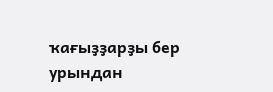ҡағыҙҙарҙы бер урындан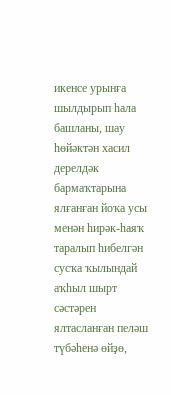икенсе урынға шылдырып һала башланы, шау һөйәктән хасил дерелдәк бармаҡтарына ялғанған йоҡа усы менән һирәк-һаяҡ таралып һибелгән сусҡа ҡылындай аҡһыл шырт сәстәрен ялтасланған пеләш түбәһенә өйҙө,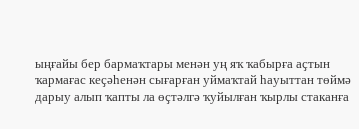ыңғайы бер бармаҡтары менән уң яҡ ҡабырға аҫтын ҡармағас кеҫәһенән сығарған уймаҡтай һауыттан төймә дарыу алып ҡапты ла өҫтәлгә ҡуйылған ҡырлы стаканға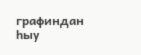графиндан һыу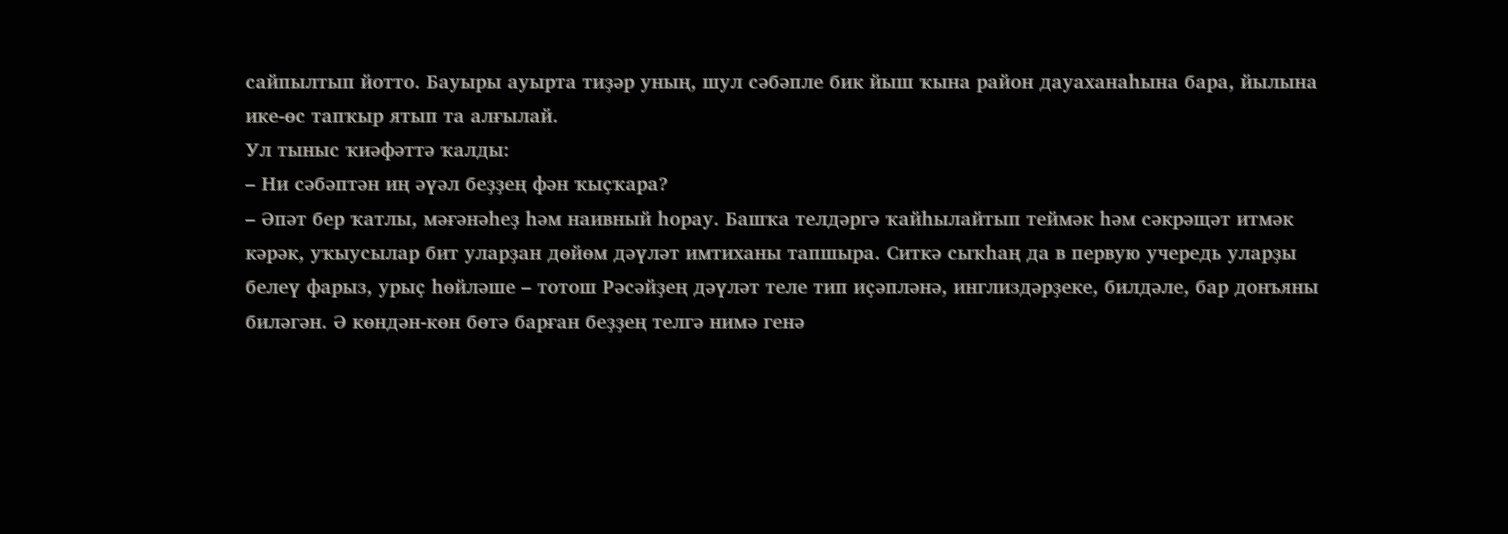сайпылтып йотто. Бауыры ауырта тиҙәр уның, шул сәбәпле бик йыш ҡына район дауаханаһына бара, йылына ике-өс тапҡыр ятып та алғылай.
Ул тыныс ҡиәфәттә ҡалды:
– Ни сәбәптән иң әүәл беҙҙең фән ҡыҫҡара?
– Әпәт бер ҡатлы, мәғәнәһеҙ һәм наивный һорау. Башҡа телдәргә ҡайһылайтып теймәк һәм сәкрәщәт итмәк кәрәк, уҡыусылар бит уларҙан дөйөм дәүләт имтиханы тапшыра. Ситкә сыҡһаң да в первую учередь уларҙы белеү фарыз, урыҫ һөйләше – тотош Рәсәйҙең дәүләт теле тип иҫәпләнә, инглиздәрҙеке, билдәле, бар донъяны биләгән. Ә көндән-көн бөтә барған беҙҙең телгә нимә генә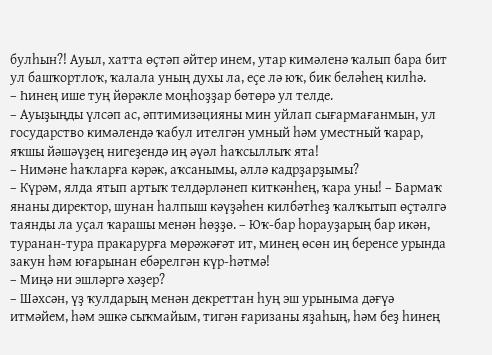булһын?! Ауыл, хатта өҫтәп әйтер инем, утар кимәленә ҡалып бара бит ул башҡортлоҡ, ҡалала уның духы ла, еҫе лә юҡ, бик беләһең килһә.
– Һинең ише туң йөрәкле моңһоҙҙар бөтөрә ул телде.
– Ауыҙыңды үлсәп ас, әптимизәцияны мин уйлап сығармағанмын, ул государство кимәлендә ҡабул ителгән умный һәм уместный ҡарар, яҡшы йәшәүҙең нигеҙендә иң әүәл һаҡсыллыҡ ята!
– Нимәне һаҡларға кәрәк, аҡсанымы, әллә кадрҙарҙымы?
– Күрәм, ялда ятып артыҡ телдәрләнеп киткәнһең, ҡара уны! – Бармаҡ янаны директор, шунан һалпыш кәүҙәһен килбәтһеҙ ҡалҡытып өҫтәлгә таянды ла уҫал ҡарашы менән һөҙҙө. – Юҡ-бар һорауҙарың бар икән, туранан-тура пракарурға мөрәжәғәт ит, минең өсөн иң беренсе урында закун һәм юғарынан ебәрелгән күр-һәтмә!
– Миңә ни эшләргә хәҙер?
– Шәхсән, үҙ ҡулдарың менән декреттан һуң эш урыныма дәғүә итмәйем, һәм эшкә сыҡмайым, тигән ғаризаны яҙаһың, һәм беҙ һинең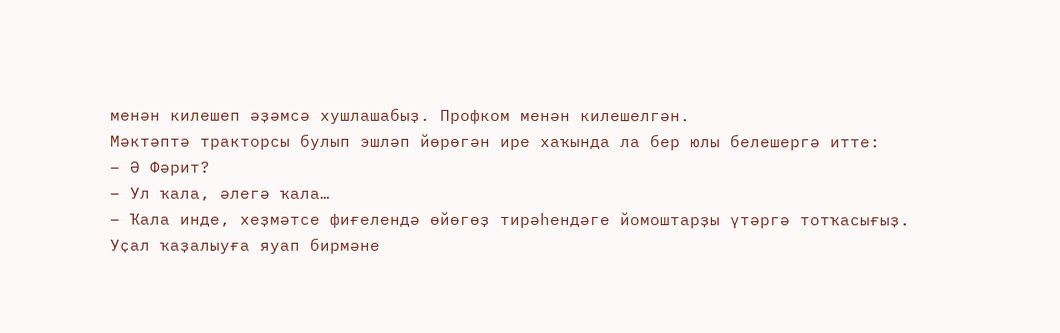менән килешеп әҙәмсә хушлашабыҙ. Профком менән килешелгән.
Мәктәптә тракторсы булып эшләп йөрөгән ире хаҡында ла бер юлы белешергә итте:
– Ә Фәрит?
– Ул ҡала, әлегә ҡала…
– Ҡала инде, хеҙмәтсе фиғелендә өйөгөҙ тирәһендәге йомоштарҙы үтәргә тотҡасығыҙ.
Уҫал ҡаҙалыуға яуап бирмәне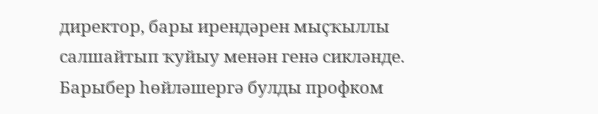директор, бары ирендәрен мыҫҡыллы салшайтып ҡуйыу менән генә сикләнде.
Барыбер һөйләшергә булды профком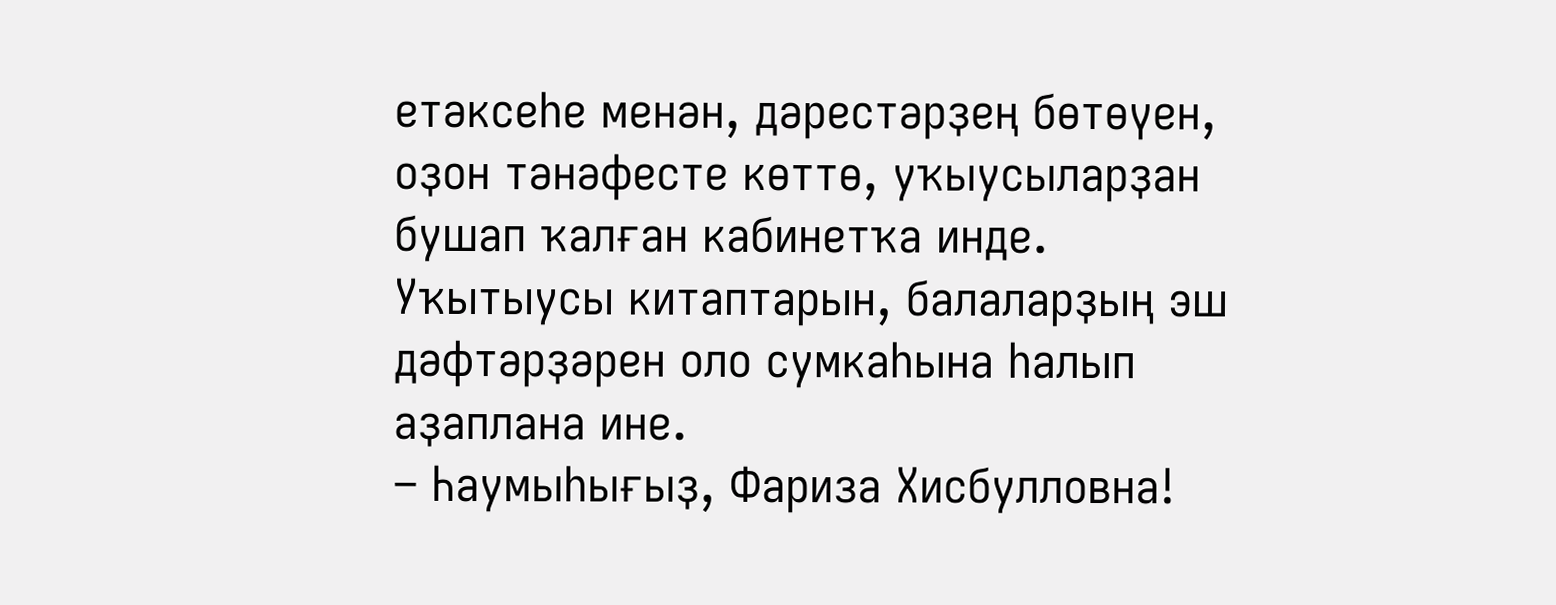етәксеһе менән, дәрестәрҙең бөтөүен, оҙон тәнәфесте көттө, уҡыусыларҙан бушап ҡалған кабинетҡа инде. Уҡытыусы китаптарын, балаларҙың эш дәфтәрҙәрен оло сумкаһына һалып аҙаплана ине.
– Һаумыһығыҙ, Фариза Хисбулловна!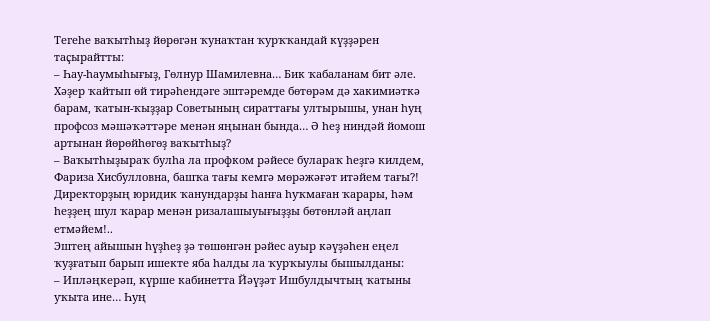Тегеһе ваҡытһыҙ йөрөгән ҡунаҡтан ҡурҡҡандай күҙҙәрен таҫырайтты:
– Һау-һаумыһығыҙ, Гөлнур Шамилевна… Бик ҡабаланам бит әле. Хәҙер ҡайтып өй тирәһендәге эштәремде бөтөрәм дә хакимиәткә барам, ҡатын-ҡыҙҙар Советының сираттағы ултырышы, унан һуң профсоз мәшәҡәттәре менән яңынан бында… Ә һеҙ ниндәй йомош артынан йөрөйһөгөҙ ваҡытһыҙ?
– Ваҡытһыҙыраҡ булһа ла профком рәйесе булараҡ һеҙгә килдем, Фариза Хисбулловна, башҡа тағы кемгә мөрәжәғәт итәйем тағы?! Директорҙың юридик ҡанундарҙы һанға һуҡмаған ҡарары, һәм һеҙҙең шул ҡарар менән ризалашыуығыҙҙы бөтөнләй аңлап етмәйем!..
Эштең айышын һүҙһеҙ ҙә төшөнгән рәйес ауыр кәүҙәһен еңел ҡуҙғатып барып ишекте яба һалды ла ҡурҡыулы бышылданы:
– Ипләңкерәп, күрше кабинетта Йәүҙәт Ишбулдычтың ҡатыны уҡыта ине… Һуң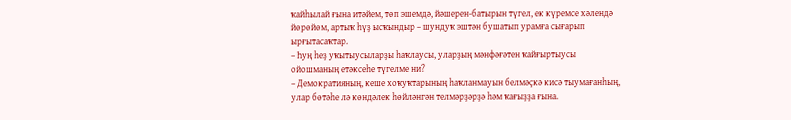ҡайһылай ғына итәйем, төп эшемдә, йәшерен-батырын түгел, ек күремсе хәлендә йөрөйөм, артыҡ һүҙ ысҡындыр – шундуҡ эштән бушатып урамға сығарып ырғытасаҡтар.
– Һуң һеҙ уҡытыусыларҙы һаҡлаусы, уларҙың мәнфәғәтен ҡайғыртыусы ойошманың етәксеһе түгелме ни?
– Демократияның, кеше хоҡуҡтарының һаҡланмауын белмәҫкә кисә тыумағанһың, улар бөтәһе лә көндәлек һөйләнгән телмәрҙәрҙә һәм ҡағыҙҙа ғына.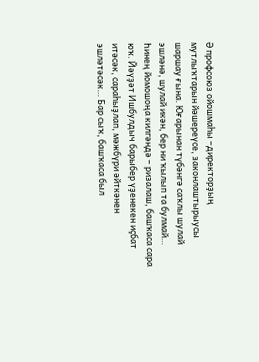Ә профсоюз ойошмаһы –директорҙың мутлыҡтарын йәшереүсе, законлаштырыусы шаршау ғына. Юғарынан түбәнгә саҡлы шулай эшләнә, шулай икән, бер ни ҡылып та булмай… Һинең йомошоңа килгәндә – ризалаш, башҡаса сара юҡ. Йәүҙәт Ишбулдыч барыбер үҙенекен иҫбат итәсәк, сараһыҙлап, мәжбүри әйткәнен эшләтәсәк… Бар сыҡ, башҡаса был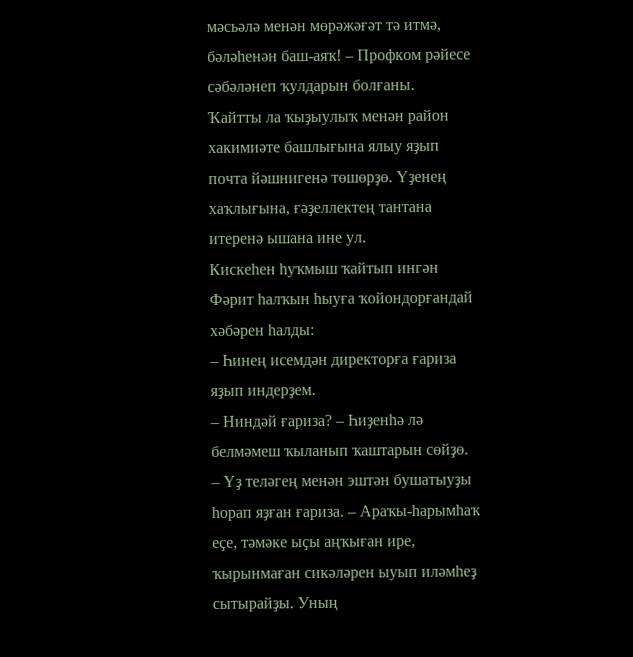мәсьәлә менән мөрәжәғәт тә итмә, бәләһенән баш-аяҡ! – Профком рәйесе сәбәләнеп ҡулдарын болғаны.
Ҡайтты ла ҡыҙыулыҡ менән район хакимиәте башлығына ялыу яҙып почта йәшнигенә төшөрҙө. Үҙенең хаҡлығына, ғәҙеллектең тантана итеренә ышана ине ул.
Кискеһен һуҡмыш ҡайтып ингән Фәрит һалҡын һыуға ҡойондорғандай хәбәрен һалды:
– Һинең исемдән директорға ғариза яҙып индерҙем.
– Ниндәй ғариза? – Һиҙенһә лә белмәмеш ҡыланып ҡаштарын сөйҙө.
– Үҙ теләгең менән эштән бушатыуҙы һорап яҙған ғариза. – Араҡы-һарымһаҡ еҫе, тәмәке ыҫы аңҡыған ире, ҡырынмаған сикәләрен ыуып иләмһеҙ сытырайҙы. Уның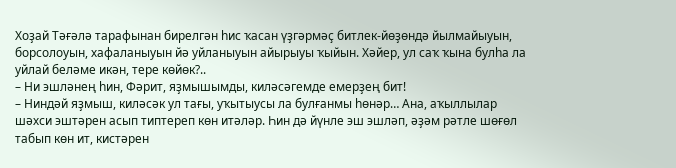Хоҙай Тәғәлә тарафынан бирелгән һис ҡасан үҙгәрмәҫ битлек-йөҙөндә йылмайыуын, борсолоуын, хафаланыуын йә уйланыуын айырыуы ҡыйын. Хәйер, ул саҡ ҡына булһа ла уйлай беләме икән, тере көйөк?..
– Ни эшләнең һин, Фәрит, яҙмышымды, киләсәгемде емерҙең бит!
– Ниндәй яҙмыш, киләсәк ул тағы, уҡытыусы ла булғанмы һөнәр… Ана, аҡыллылар шәхси эштәрен асып типтереп көн итәләр. Һин дә йүнле эш эшләп, әҙәм рәтле шөғөл табып көн ит, кистәрен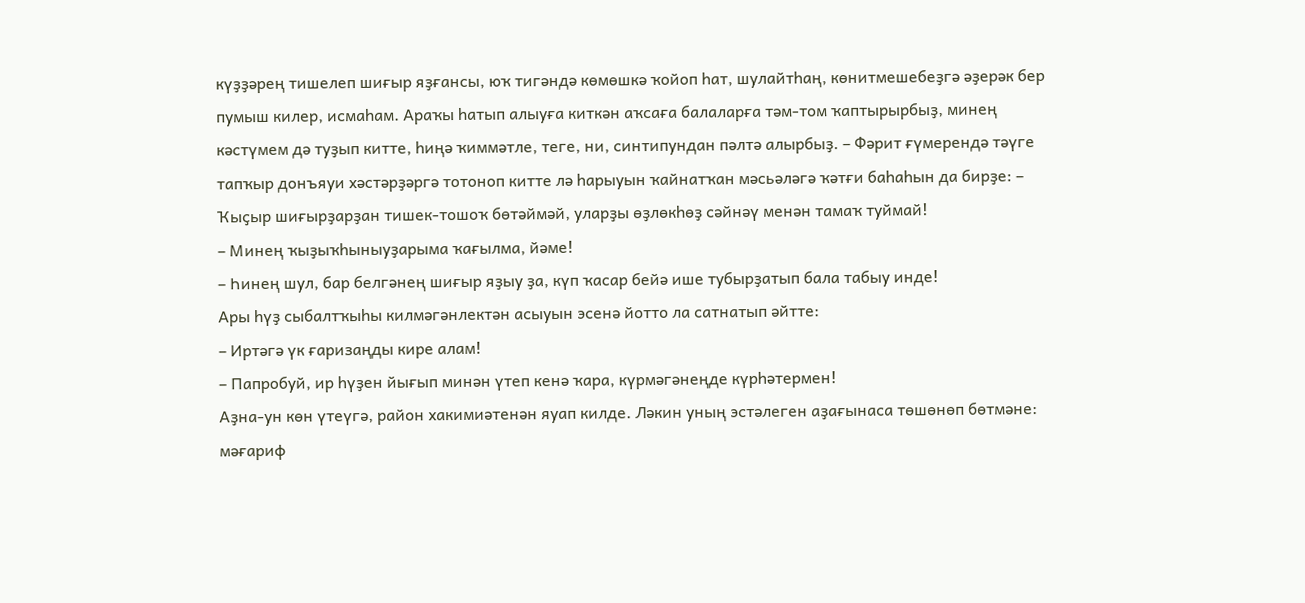күҙҙәрең тишелеп шиғыр яҙғансы, юҡ тигәндә көмөшкә ҡойоп һат, шулайтһаң, көнитмешебеҙгә әҙерәк бер пумыш килер, исмаһам. Араҡы һатып алыуға киткән аҡсаға балаларға тәм-том ҡаптырырбыҙ, минең кәстүмем дә туҙып китте, һиңә ҡиммәтле, теге, ни, синтипундан пәлтә алырбыҙ. – Фәрит ғүмерендә тәүге тапҡыр донъяуи хәстәрҙәргә тотоноп китте лә һарыуын ҡайнатҡан мәсьәләгә ҡәтғи баһаһын да бирҙе: – Ҡыҫыр шиғырҙарҙан тишек-тошоҡ бөтәймәй, уларҙы өҙлөкһөҙ сәйнәү менән тамаҡ туймай!
– Минең ҡыҙыҡһыныуҙарыма ҡағылма, йәме!
– Һинең шул, бар белгәнең шиғыр яҙыу ҙа, күп ҡасар бейә ише тубырҙатып бала табыу инде!
Ары һүҙ сыбалтҡыһы килмәгәнлектән асыуын эсенә йотто ла сатнатып әйтте:
– Иртәгә үк ғаризаңды кире алам!
– Папробуй, ир һүҙен йығып минән үтеп кенә ҡара, күрмәгәнеңде күрһәтермен!
Аҙна-ун көн үтеүгә, район хакимиәтенән яуап килде. Ләкин уның эстәлеген аҙағынаса төшөнөп бөтмәне: мәғариф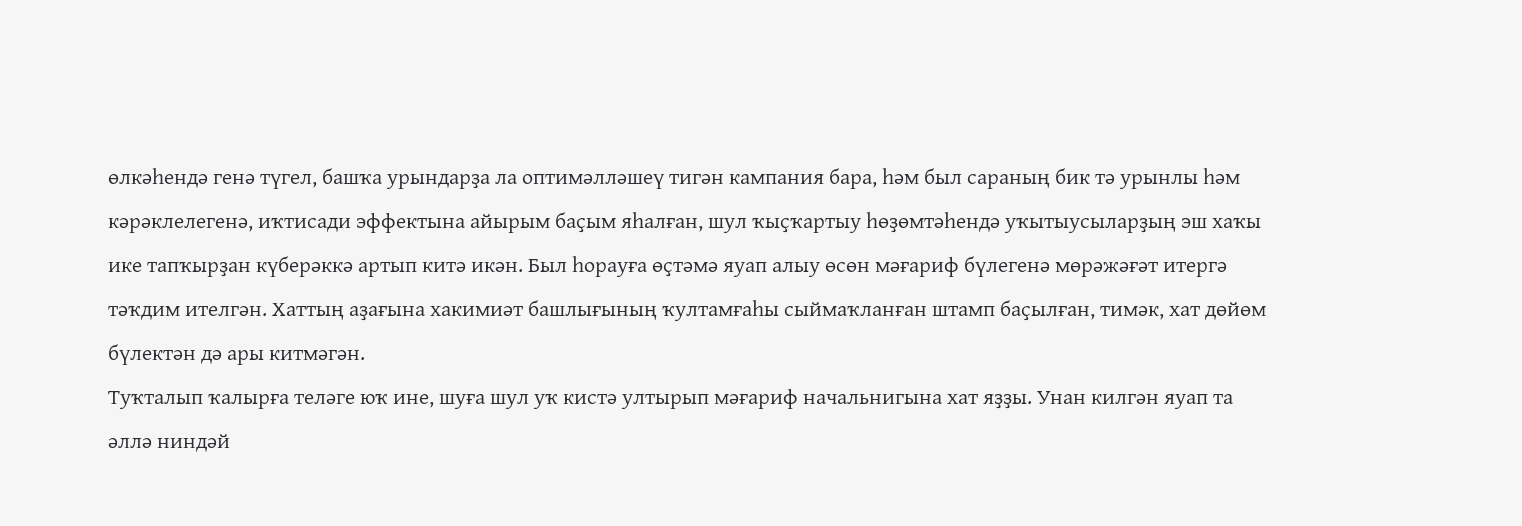өлкәһендә генә түгел, башҡа урындарҙа ла оптимәлләшеү тигән кампания бара, һәм был сараның бик тә урынлы һәм кәрәклелегенә, иҡтисади эффектына айырым баҫым яһалған, шул ҡыҫҡартыу һөҙөмтәһендә уҡытыусыларҙың эш хаҡы ике тапҡырҙан күберәккә артып китә икән. Был һорауға өҫтәмә яуап алыу өсөн мәғариф бүлегенә мөрәжәғәт итергә тәҡдим ителгән. Хаттың аҙағына хакимиәт башлығының ҡултамғаһы сыймаҡланған штамп баҫылған, тимәк, хат дөйөм бүлектән дә ары китмәгән.
Туҡталып ҡалырға теләге юҡ ине, шуға шул уҡ кистә ултырып мәғариф начальнигына хат яҙҙы. Унан килгән яуап та әллә ниндәй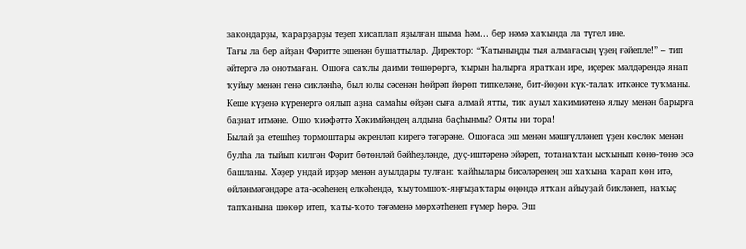закондарҙы, ҡарарҙарҙы теҙеп хисаплап яҙылған шыма һәм… бер нәмә хаҡында ла түгел ине.
Тағы ла бер айҙан Фәритте эшенән бушаттылар. Директор: “Ҡатыныңды тыя алмағасың үҙең ғәйепле!” – тип әйтергә лә онотмаған. Ошоға саҡлы даими төшөрөргә, ҡырын һалырға яратҡан ире, иҫерек мәлдәрендә янап ҡуйыу менән генә сикләнһә, был юлы сәсенән һөйрәп йөрөп типкеләне, бит-йөҙөн күк-талаҡ иткәнсе туҡманы. Кеше күҙенә күренергә оялып аҙна самаһы өйҙән сыға алмай ятты, тик ауыл хакимиәтенә ялыу менән барырға баҙнат итмәне. Ошо ҡиәфәттә Хәкимйәндең алдына баҫһынмы? Ояты ни тора!
Былай ҙа етешһеҙ тормоштары әкренләп кирегә тәгәрәне. Ошоғаса эш менән мәшғүлләнеп үҙен көслөк менән булһа ла тыйып килгән Фәрит бөтөнләй бәйһеҙләнде, дуҫ-иштәренә эйәреп, тотанаҡтан ысҡынып көнө-төнө эсә башланы. Хәҙер ундай ирҙәр менән ауылдары тулған: ҡайһылары бисәләренең эш хаҡына ҡарап көн итә, өйләнмәгәндәре ата-әсәһенең елкәһендә, ҡыутомшоҡ-яңғыҙаҡтары өңөндә ятҡан айыуҙай бикләнеп, наҡыҫ тапҡанына шөкөр итеп, ҡаты-ҡото тәғәменә мөрхәтһенеп ғүмер һөрә. Эш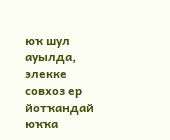юҡ шул ауылда, элекке совхоз ер йотҡандай юҡҡа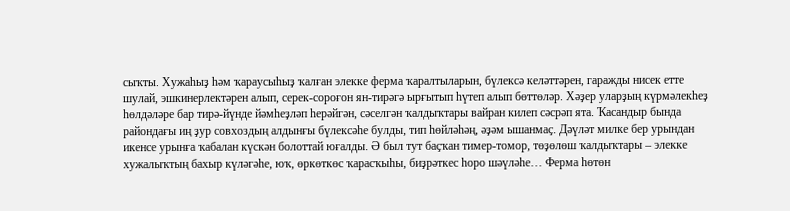сыҡты. Хужаһыҙ һәм ҡараусыһыҙ ҡалған элекке ферма ҡаралтыларын, бүлексә келәттәрен, гаражды нисек етте шулай, эшкинерлектәрен алып, серек-сороғон ян-тирәгә ырғытып һүтеп алып бөттөләр. Хәҙер уларҙың күрмәлекһеҙ һөлдәләре бар тирә-йүнде йәмһеҙләп һерәйгән, сәселгән ҡалдыҡтары вайран килеп сәсрәп ята. Ҡасандыр бында райондағы иң ҙур совхоздың алдынғы бүлексәһе булды, тип һөйләһәң, әҙәм ышанмаҫ. Дәүләт милке бер урындан икенсе урынға ҡабалан күскән болоттай юғалды. Ә был тут баҫҡан тимер-томор, төҙөлөш ҡалдыҡтары – элекке хужалыҡтың бахыр күләгәһе, юҡ, өркөткөс ҡарасҡыһы, биҙрәткес һоро шәүләһе… Ферма һөтөн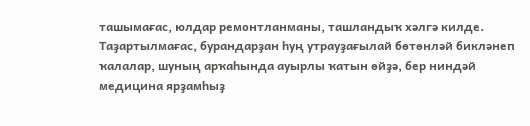ташымағас, юлдар ремонтланманы, ташландыҡ хәлгә килде. Таҙартылмағас, бурандарҙан һуң утрауҙағылай бөтөнләй бикләнеп ҡалалар, шуның арҡаһында ауырлы ҡатын өйҙә, бер ниндәй медицина ярҙамһыҙ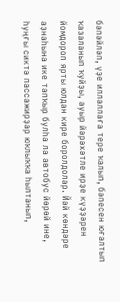бәпәйләп, үҙе иллаллаға тере ҡалып, бәпесен юғалтып ҡазаланып ҡуйҙы, ауыр йәрәхәтле ирҙе күҙҙәрен йомдороп ярты юлдан кире боролдолар. Йәй көндәре аҙнаһына ике тапҡыр булһа ла автобус йөрөй ине, һуңғы сиктә пассажирҙар юҡлыҡҡа һылтанып,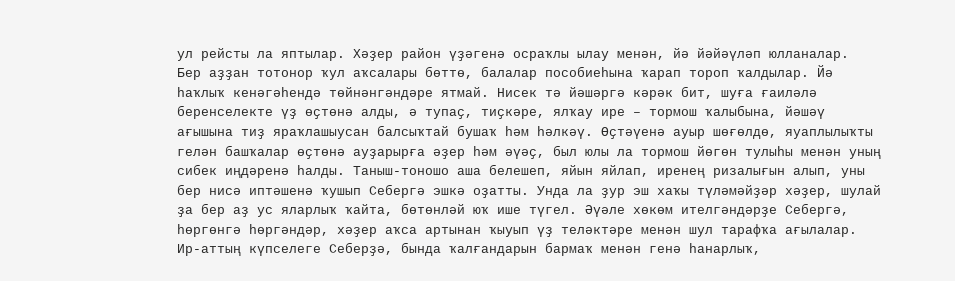ул рейсты ла яптылар. Хәҙер район үҙәгенә осраҡлы ылау менән, йә йәйәүләп юлланалар.
Бер аҙҙан тотонор ҡул аҡсалары бөттө, балалар пособиеһына ҡарап тороп ҡалдылар. Йә һаҡлыҡ кенәгәһендә төйнәнгәндәре ятмай. Нисек тә йәшәргә кәрәк бит, шуға ғаиләлә беренселекте үҙ өҫтөнә алды, ә тупаҫ, тиҫкәре, ялҡау ире – тормош ҡалыбына, йәшәү ағышына тиҙ яраҡлашыусан балсыҡтай бушаҡ һәм һәлкәү. Өҫтәүенә ауыр шөғөлдө, яуаплылыҡты гелән башҡалар өҫтөнә ауҙарырға әҙер һәм әүәҫ, был юлы ла тормош йөгөн тулыһы менән уның сибек иңдәренә һалды. Таныш-тоношо аша белешеп, яйын яйлап, иренең ризалығын алып, уны бер нисә иптәшенә ҡушып Себергә эшкә оҙатты. Унда ла ҙур эш хаҡы түләмәйҙәр хәҙер, шулай ҙа бер аҙ ус яларлыҡ ҡайта, бөтөнләй юҡ ише түгел. Әүәле хөкөм ителгәндәрҙе Себергә, һөргөнгә һөргәндәр, хәҙер аҡса артынан ҡыуып үҙ теләктәре менән шул тарафҡа ағылалар. Ир-аттың күпселеге Себерҙә, бында ҡалғандарын бармаҡ менән генә һанарлыҡ,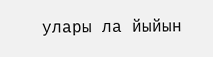улары ла йыйын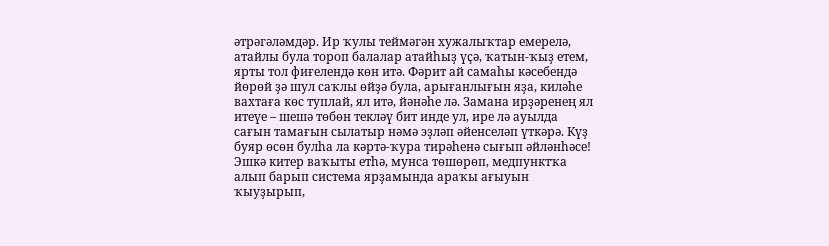әтрәгәләмдәр. Ир ҡулы теймәгән хужалыҡтар емерелә, атайлы була тороп балалар атайһыҙ үҫә, ҡатын-ҡыҙ етем, ярты тол фиғелендә көн итә. Фәрит ай самаһы кәсебендә йөрөй ҙә шул саҡлы өйҙә була, арығанлығын яҙа, киләһе вахтаға көс туплай, ял итә, йәнәһе лә. Замана ирҙәренең ял итеүе – шешә төбөн текләү бит инде ул, ире лә ауылда сағын тамағын сылатыр нәмә эҙләп әйенселәп үткәрә. Күҙ буяр өсөн булһа ла кәртә-ҡура тирәһенә сығып әйләнһәсе! Эшкә китер ваҡыты етһә, мунса төшөрөп, медпунктҡа алып барып система ярҙамында араҡы ағыуын ҡыуҙырып,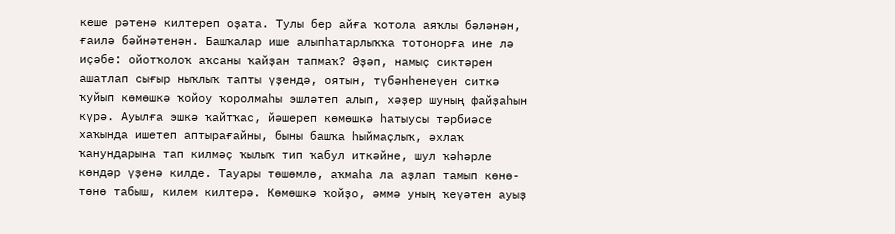кеше рәтенә килтереп оҙата. Тулы бер айға ҡотола аяҡлы бәләнән, ғаилә бәйнәтенән. Башҡалар ише алыпһатарлыҡҡа тотонорға ине лә иҫәбе: ойотҡолоҡ аҡсаны ҡайҙан тапмаҡ? Әҙәп, намыҫ сиктәрен ашатлап сығыр ныҡлыҡ тапты үҙендә, оятын, түбәнһенеүен ситкә ҡуйып көмөшкә ҡойоу ҡоролмаһы эшләтеп алып, хәҙер шуның файҙаһын күрә. Ауылға эшкә ҡайтҡас, йәшереп көмөшкә һатыусы тәрбиәсе хаҡында ишетеп аптырағайны, быны башҡа һыймаҫлыҡ, әхлаҡ ҡанундарына тап килмәҫ ҡылыҡ тип ҡабул иткәйне, шул ҡәһәрле көндәр үҙенә килде. Тауары төшөмлө, аҡмаһа ла аҙлап тамып көнө-төнө табыш, килем килтерә. Көмөшкә ҡойҙо, әммә уның ҡеүәтен ауыҙ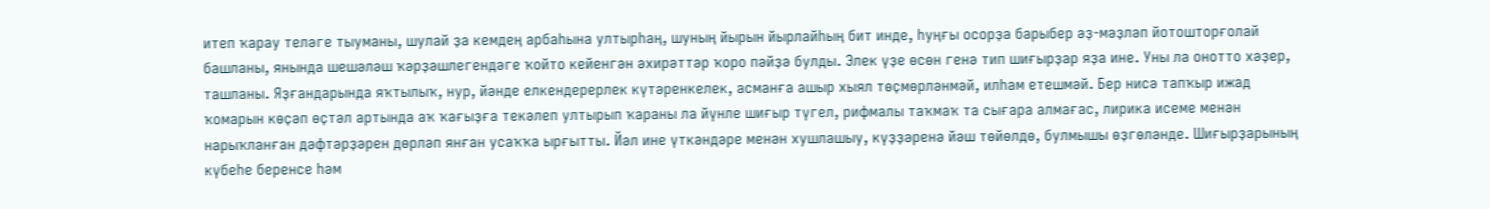итеп ҡарау теләге тыуманы, шулай ҙа кемдең арбаһына ултырһаң, шуның йырын йырлайһың бит инде, һуңғы осорҙа барыбер әҙ-мәҙләп йотошторғолай башланы, янында шешәләш ҡәрҙәшлегендәге ҡойто кейенгән әхирәттәр ҡоро пәйҙә булды. Элек үҙе өсөн генә тип шиғырҙар яҙа ине. Уны ла онотто хәҙер, ташланы. Яҙғандарында яҡтылыҡ, нур, йәнде елкендерерлек күтәренкелек, асманға ашыр хыял төҫмөрләнмәй, илһам етешмәй. Бер нисә тапҡыр ижад ҡомарын көҫәп өҫтәл артында аҡ ҡағыҙға текәлеп ултырып ҡараны ла йүнле шиғыр түгел, рифмалы таҡмаҡ та сығара алмағас, лирика исеме менән нарыҡланған дәфтәрҙәрен дөрләп янған усаҡҡа ырғытты. Йәл ине үткәндәре менән хушлашыу, күҙҙәренә йәш төйөлдө, булмышы өҙгөләнде. Шиғырҙарының күбеһе беренсе һәм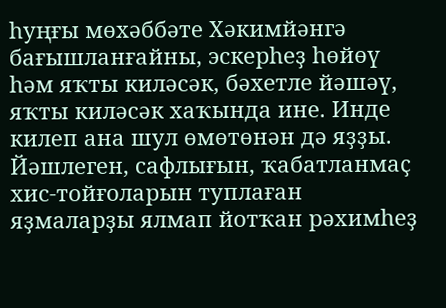һуңғы мөхәббәте Хәкимйәнгә бағышланғайны, эскерһеҙ һөйөү һәм яҡты киләсәк, бәхетле йәшәү, яҡты киләсәк хаҡында ине. Инде килеп ана шул өмөтөнән дә яҙҙы. Йәшлеген, сафлығын, ҡабатланмаҫ хис-тойғоларын туплаған яҙмаларҙы ялмап йотҡан рәхимһеҙ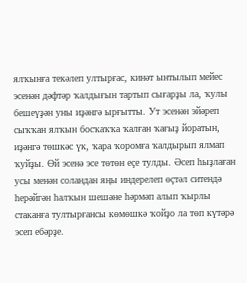ялҡынға текәлеп ултырғас, кинәт ынтылып мейес эсенән дәфтәр ҡалдығын тартып сығарҙы ла, ҡулы бешеүҙән уны иҙәнгә ырғытты. Ут эсенән эйәреп сыҡҡан ялҡын босҡаҡҡа ҡалған ҡағыҙ йоратын, иҙәнгә төшкәс үк, ҡара ҡоромға ҡалдырып ялмап ҡуйҙы. Өй эсенә эсе төтөн еҫе тулды. Әсеп һыҙлаған усы менән соландан яңы индерелеп өҫтәл ситендә һерәйгән һалҡын шешәне һәрмәп алып ҡырлы стаканға тултырғансы көмөшкә ҡойҙо ла төп күтәрә эсеп ебәрҙе.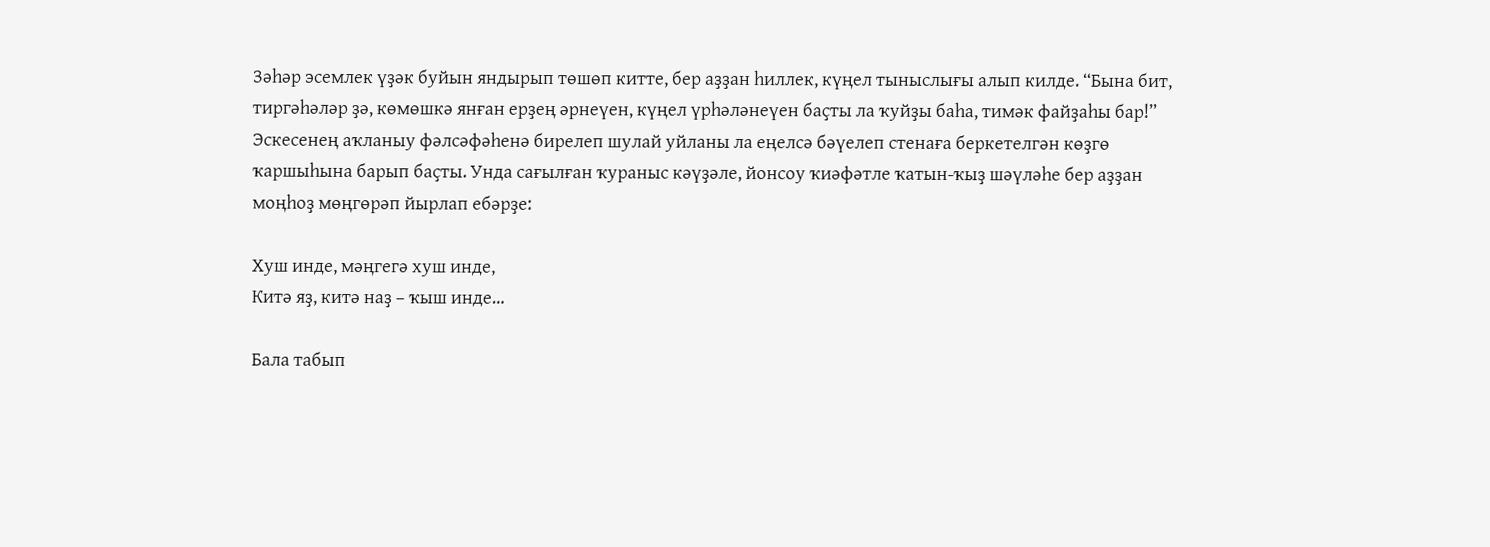Зәһәр эсемлек үҙәк буйын яндырып төшөп китте, бер аҙҙан һиллек, күңел тыныслығы алып килде. “Бына бит, тиргәһәләр ҙә, көмөшкә янған ерҙең әрнеүен, күңел үрһәләнеүен баҫты ла ҡуйҙы баһа, тимәк файҙаһы бар!” Эскесенең аҡланыу фәлсәфәһенә бирелеп шулай уйланы ла еңелсә бәүелеп стенаға беркетелгән көҙгө ҡаршыһына барып баҫты. Унда сағылған ҡураныс кәүҙәле, йонсоу ҡиәфәтле ҡатын-ҡыҙ шәүләһе бер аҙҙан моңһоҙ мөңгөрәп йырлап ебәрҙе:

Хуш инде, мәңгегә хуш инде,
Китә яҙ, китә наҙ – ҡыш инде…

Бала табып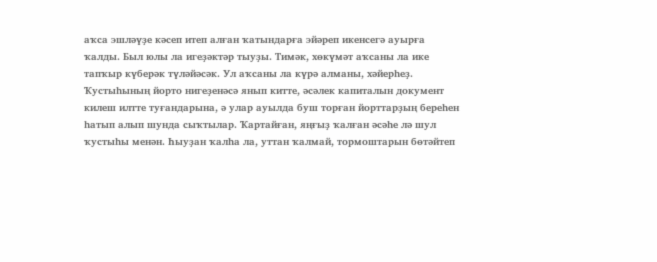аҡса эшләүҙе кәсеп итеп алған ҡатындарға эйәреп икенсегә ауырға ҡалды. Был юлы ла игеҙәктәр тыуҙы. Тимәк, хөкүмәт аҡсаны ла ике тапҡыр күберәк түләйәсәк. Ул аҡсаны ла күрә алманы, хәйерһеҙ. Ҡустыһының йорто нигеҙенәсә янып китте, әсәлек капиталын документ килеш илтте туғандарына, ә улар ауылда буш торған йорттарҙың береһен һатып алып шунда сыҡтылар. Ҡартайған, яңғыҙ ҡалған әсәһе лә шул ҡустыһы менән. Һыуҙан ҡалһа ла, уттан ҡалмай, тормоштарын бөтәйтеп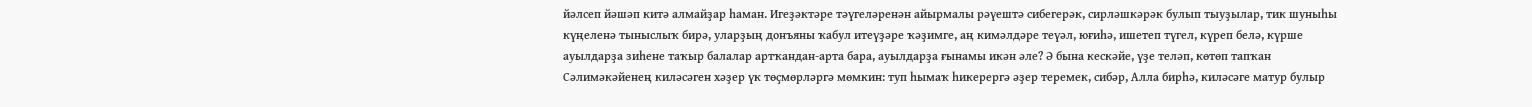йәлсеп йәшәп китә алмайҙар һаман. Игеҙәктәре тәүгеләренән айырмалы рәүештә сибегерәк, сирләшкәрәк булып тыуҙылар, тик шуныһы күңеленә тыныслыҡ бирә, уларҙың донъяны ҡабул итеүҙәре ҡәҙимге, аң кимәлдәре теүәл, юғиһә, ишетеп түгел, күреп белә, күрше ауылдарҙа зиһене таҡыр балалар артҡандан-арта бара, ауылдарҙа ғынамы икән әле? Ә бына кескәйе, үҙе теләп, көтөп тапҡан Сәлимәкәйенең киләсәген хәҙер үк төҫмөрләргә мөмкин: туп һымаҡ һикерергә әҙер теремек, сибәр, Алла бирһә, киләсәге матур булыр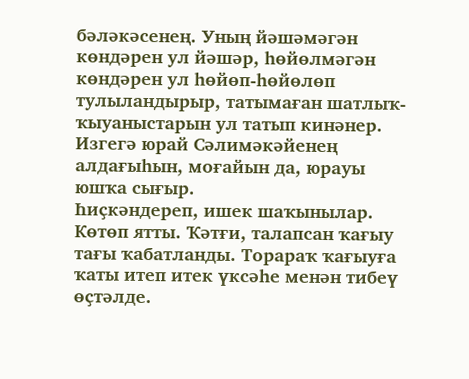бәләкәсенең. Уның йәшәмәгән көндәрен ул йәшәр, һөйөлмәгән көндәрен ул һөйөп-һөйөлөп тулыландырыр, татымаған шатлыҡ-ҡыуаныстарын ул татып кинәнер. Изгегә юрай Сәлимәкәйенең алдағыһын, моғайын да, юрауы юшҡа сығыр.
Һиҫкәндереп, ишек шаҡынылар. Көтөп ятты. Ҡәтғи, талапсан ҡағыу тағы ҡабатланды. Торараҡ ҡағыуға ҡаты итеп итек үксәһе менән тибеү өҫтәлде.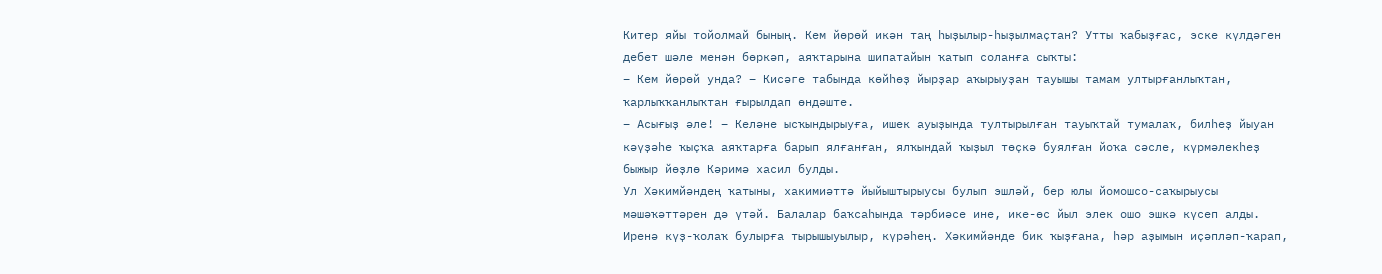Китер яйы тойолмай бының. Кем йөрөй икән таң һыҙылыр-һыҙылмаҫтан? Утты ҡабыҙғас, эске күлдәген дебет шәле менән бөркәп, аяҡтарына шипатайын ҡатып соланға сыҡты:
– Кем йөрөй унда? – Кисәге табында көйһөҙ йырҙар аҡырыуҙан тауышы тамам ултырғанлыҡтан, ҡарлыҡҡанлыҡтан ғырылдап өндәште.
– Асығыҙ әле! – Келәне ысҡындырыуға, ишек ауыҙында тултырылған тауыҡтай тумалаҡ, билһеҙ йыуан кәүҙәһе ҡыҫҡа аяҡтарға барып ялғанған, ялҡындай ҡыҙыл төҫкә буялған йоҡа сәсле, күрмәлекһеҙ быжыр йөҙлө Кәримә хасил булды.
Ул Хәкимйәндең ҡатыны, хакимиәттә йыйыштырыусы булып эшләй, бер юлы йомошсо-саҡырыусы мәшәҡәттәрен дә үтәй. Балалар баҡсаһында тәрбиәсе ине, ике-өс йыл элек ошо эшкә күсеп алды. Иренә күҙ-ҡолаҡ булырға тырышыуылыр, күрәһең. Хәкимйәнде бик ҡыҙғана, һәр аҙымын иҫәпләп-ҡарап,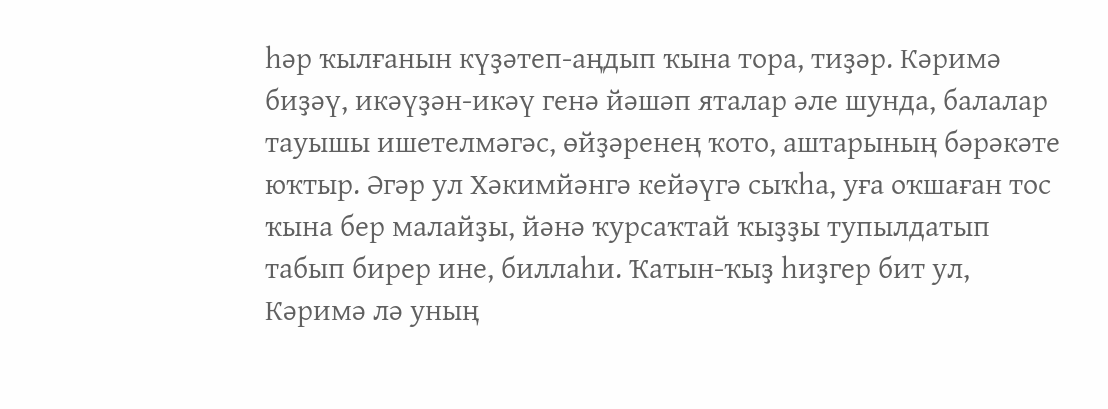һәр ҡылғанын күҙәтеп-аңдып ҡына тора, тиҙәр. Кәримә биҙәү, икәүҙән-икәү генә йәшәп яталар әле шунда, балалар тауышы ишетелмәгәс, өйҙәренең ҡото, аштарының бәрәкәте юҡтыр. Әгәр ул Хәкимйәнгә кейәүгә сыҡһа, уға оҡшаған тос ҡына бер малайҙы, йәнә ҡурсаҡтай ҡыҙҙы тупылдатып табып бирер ине, биллаһи. Ҡатын-ҡыҙ һиҙгер бит ул, Кәримә лә уның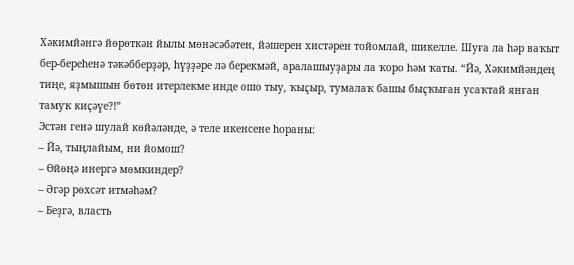Хәкимйәнгә йөрөткән йылы мөнәсәбәтен, йәшерен хистәрен тойомлай, шикелле. Шуға ла һәр ваҡыт бер-береһенә тәкәбберҙәр, һүҙҙәре лә берекмәй, аралашыуҙары ла ҡоро һәм ҡаты. “Йә, Хәкимйәндең тиңе, яҙмышын бөтөн итерлекме инде ошо тыу, ҡыҫыр, тумалаҡ башы быҫҡыған усаҡтай янған тамуҡ киҫәүе?!”
Эстән генә шулай көйәләнде, ә теле икенсене һораны:
– Йә, тыңлайым, ни йомош?
– Өйөңә инергә мөмкиндер?
– Әгәр рөхсәт итмәһәм?
– Беҙгә, власть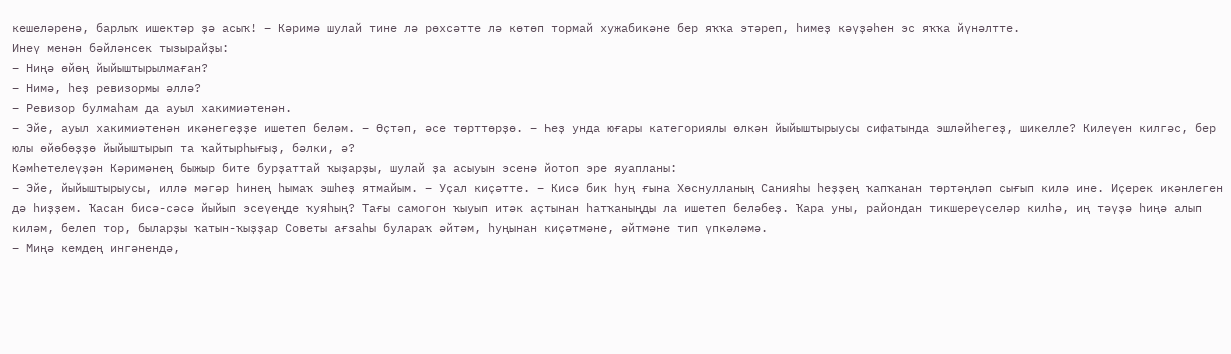кешеләренә, барлыҡ ишектәр ҙә асыҡ! – Кәримә шулай тине лә рөхсәтте лә көтөп тормай хужабикәне бер яҡҡа этәреп, һимеҙ кәүҙәһен эс яҡҡа йүнәлтте.
Инеү менән бәйләнсек тызырайҙы:
– Ниңә өйөң йыйыштырылмаған?
– Нимә, һеҙ ревизормы әллә?
– Ревизор булмаһам да ауыл хакимиәтенән.
– Эйе, ауыл хакимиәтенән икәнегеҙҙе ишетеп беләм. – Өҫтәп, әсе төрттөрҙө. – Һеҙ унда юғары категориялы өлкән йыйыштырыусы сифатында эшләйһегеҙ, шикелле? Килеүен килгәс, бер юлы өйөбөҙҙө йыйыштырып та ҡайтырһығыҙ, бәлки, ә?
Кәмһетелеүҙән Кәримәнең быжыр бите бурҙаттай ҡыҙарҙы, шулай ҙа асыуын эсенә йотоп эре яуапланы:
– Эйе, йыйыштырыусы, иллә мәгәр һинең һымаҡ эшһеҙ ятмайым. – Уҫал киҫәтте. – Кисә бик һуң ғына Хөснулланың Санияһы һеҙҙең ҡапҡанан төртәңләп сығып килә ине. Иҫерек икәнлеген дә һиҙҙем. Ҡасан бисә-сәсә йыйып эсеүеңде ҡуяһың? Тағы самогон ҡыуып итәк аҫтынан һатҡаныңды ла ишетеп беләбеҙ. Ҡара уны, райондан тикшереүселәр килһә, иң тәүҙә һиңә алып киләм, белеп тор, быларҙы ҡатын-ҡыҙҙар Советы ағзаһы булараҡ әйтәм, һуңынан киҫәтмәне, әйтмәне тип үпкәләмә.
– Миңә кемдең ингәнендә,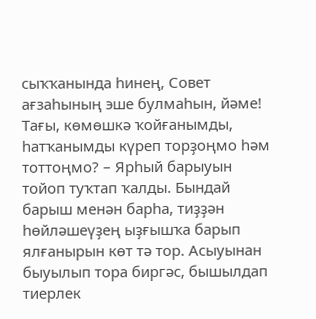сыҡҡанында һинең, Совет ағзаһының эше булмаһын, йәме! Тағы, көмөшкә ҡойғанымды, һатҡанымды күреп торҙоңмо һәм тоттоңмо? – Ярһый барыуын тойоп туҡтап ҡалды. Бындай барыш менән барһа, тиҙҙән һөйләшеүҙең ыҙғышҡа барып ялғанырын көт тә тор. Асыуынан быуылып тора биргәс, бышылдап тиерлек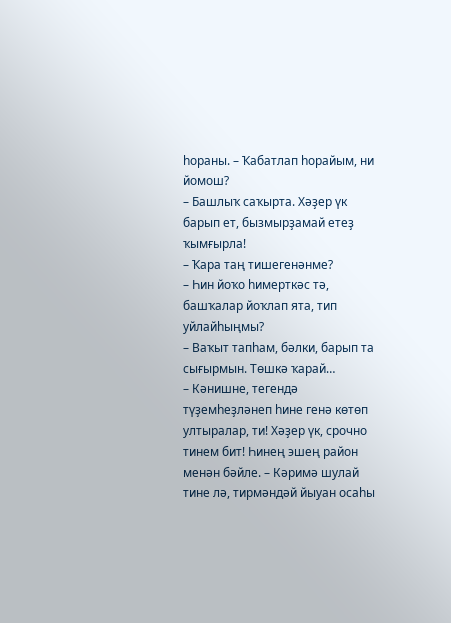һораны. – Ҡабатлап һорайым, ни йомош?
– Башлыҡ саҡырта. Хәҙер үк барып ет, бызмырҙамай етеҙ ҡымғырла!
– Ҡара таң тишегенәнме?
– Һин йоҡо һимерткәс тә, башҡалар йоҡлап ята, тип уйлайһыңмы?
– Ваҡыт тапһам, бәлки, барып та сығырмын. Төшкә ҡарай…
– Кәнишне, тегендә түҙемһеҙләнеп һине генә көтөп ултыралар, ти! Хәҙер үк, срочно тинем бит! Һинең эшең район менән бәйле. – Кәримә шулай тине лә, тирмәндәй йыуан осаһы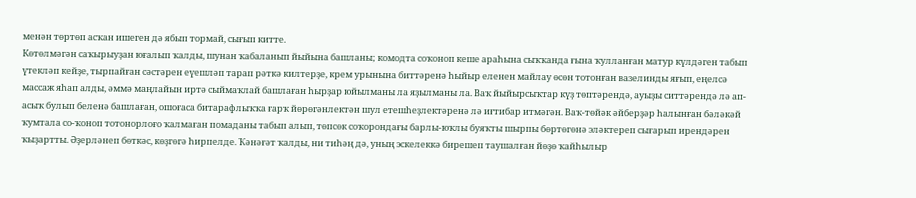менән төртөп асҡан ишеген дә ябып тормай, сығып китте.
Көтөлмәгән саҡырыуҙан юғалып ҡалды, шунан ҡабаланып йыйына башланы; комодта соҡоноп кеше араһына сыҡҡанда ғына ҡулланған матур күлдәген табып үтекләп кейҙе, тырпайған сәстәрен еүешләп тарап рәткә килтерҙе, крем урынына биттәренә һыйыр еленен майлау өсөн тотонған вазелинды яғып, еңелсә массаж яһап алды, әммә маңлайын иртә сыймаҡлай башлаған һырҙар юйылманы ла яҙылманы ла. Ваҡ йыйырсыҡтар күҙ төптәрендә, ауыҙы ситтәрендә лә ап-асыҡ булып беленә башлаған, ошоғаса битарафлыҡҡа ғарҡ йөрөгәнлектән шул етешһеҙлектәренә лә иғтибар итмәгән. Ваҡ-төйәк әйберҙәр һалынған бәләкәй ҡумтала со-ҡоноп тотонорлоғо ҡалмаған помаданы табып алып, төпсөк соҡорондағы барлы-юҡлы буяҡты шырпы бөртөгөнә эләктереп сығарып ирендәрен ҡыҙартты. Әҙерләнеп бөткәс, көҙгөгә һирпелде. Ҡәнәғәт ҡалды, ни тиһәң дә, уның эскелеккә бирешеп таушалған йөҙө ҡайһылыр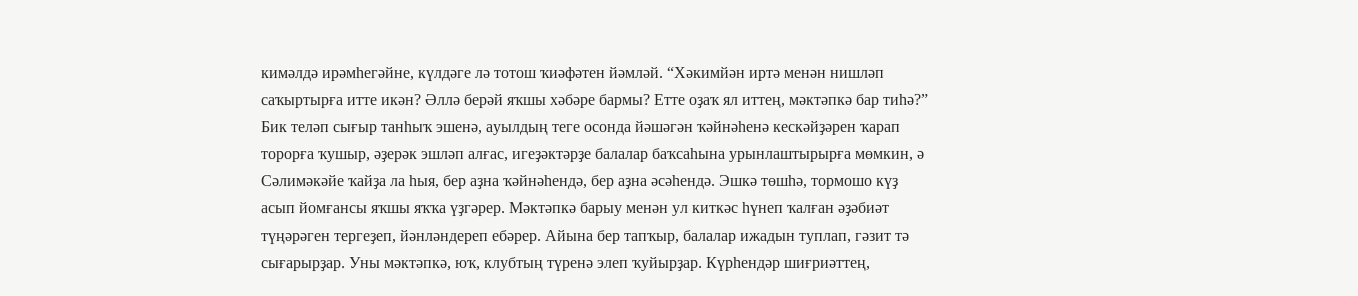кимәлдә ирәмһегәйне, күлдәге лә тотош ҡиәфәтен йәмләй. “Хәкимйән иртә менән нишләп саҡыртырға итте икән? Әллә берәй яҡшы хәбәре бармы? Етте оҙаҡ ял иттең, мәктәпкә бар тиһә?” Бик теләп сығыр танһыҡ эшенә, ауылдың теге осонда йәшәгән ҡәйнәһенә кескәйҙәрен ҡарап торорға ҡушыр, әҙерәк эшләп алғас, игеҙәктәрҙе балалар баҡсаһына урынлаштырырға мөмкин, ә Сәлимәкәйе ҡайҙа ла һыя, бер аҙна ҡәйнәһендә, бер аҙна әсәһендә. Эшкә төшһә, тормошо күҙ асып йомғансы яҡшы яҡҡа үҙгәрер. Мәктәпкә барыу менән ул киткәс һүнеп ҡалған әҙәбиәт түңәрәген тергеҙеп, йәнләндереп ебәрер. Айына бер тапҡыр, балалар ижадын туплап, гәзит тә сығарырҙар. Уны мәктәпкә, юҡ, клубтың түренә элеп ҡуйырҙар. Күрһендәр шиғриәттең,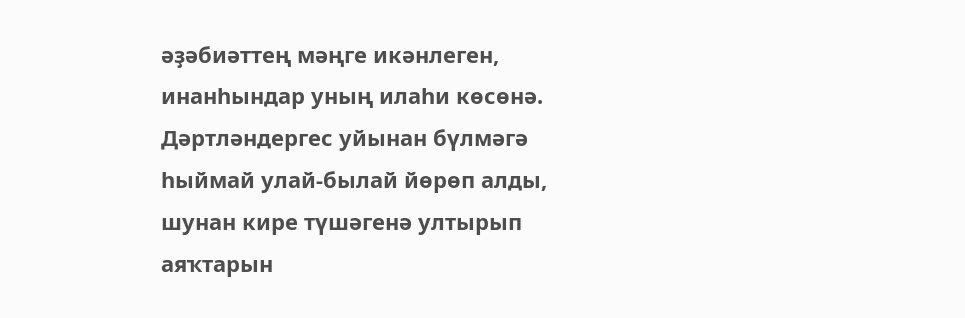әҙәбиәттең мәңге икәнлеген, инанһындар уның илаһи көсөнә. Дәртләндергес уйынан бүлмәгә һыймай улай-былай йөрөп алды, шунан кире түшәгенә ултырып аяҡтарын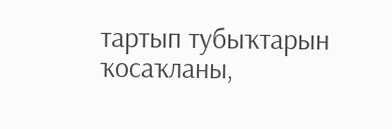тартып тубыҡтарын ҡосаҡланы,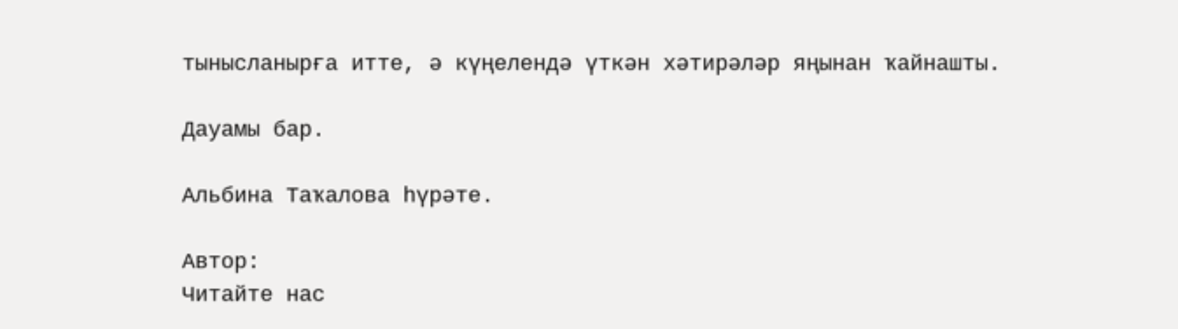тынысланырға итте, ә күңелендә үткән хәтирәләр яңынан ҡайнашты.

Дауамы бар.

Альбина Таҡалова һүрәте.

Автор:
Читайте нас